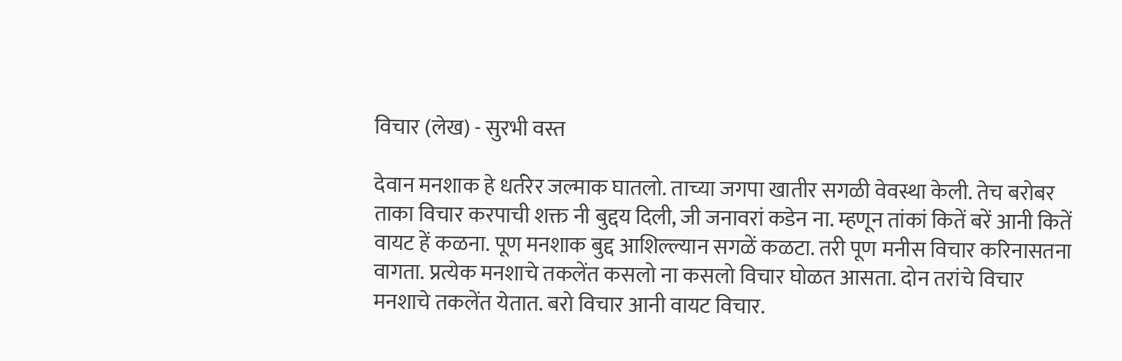विचार (लेख) - सुरभी वस्त

देवान मनशाक हे धर्तरेर जल्माक घातलो. ताच्या जगपा खातीर सगळी वेवस्था केली. तेच बरोबर ताका विचार करपाची शक्त नी बुद्दय दिली, जी जनावरां कडेन ना. म्हणून तांकां कितें बरें आनी कितें वायट हें कळना. पूण मनशाक बुद्द आशिल्ल्यान सगळें कळटा. तरी पूण मनीस विचार करिनासतना वागता. प्रत्येक मनशाचे तकलेंत कसलो ना कसलो विचार घोळत आसता. दोन तरांचे विचार मनशाचे तकलेंत येतात. बरो विचार आनी वायट विचार.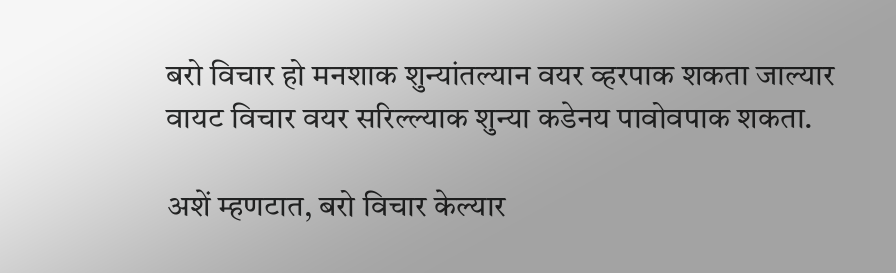बरो विचार हो मनशाक शुन्यांतल्यान वयर व्हरपाक शकता जाल्यार वायट विचार वयर सरिल्ल्याक शुन्या कडेनय पावोवपाक शकता.

अशें म्हणटात, बरो विचार केल्यार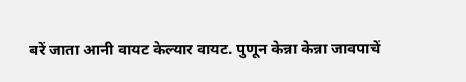बरें जाता आनी वायट केल्यार वायट. पुणून केन्ना केन्ना जावपाचें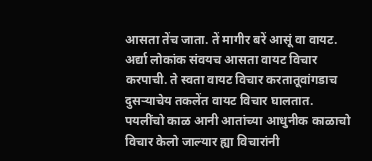आसता तेंच जाता. तें मागीर बरें आसूं वा वायट. अर्द्या लोकांक संवयच आसता वायट विचार करपाची. ते स्वता वायट विचार करतातूवांगडाच दुसऱ्याचेय तकलेंत वायट विचार घालतात. पयलींचो काळ आनी आतांच्या आधुनीक काळाचो विचार केलो जाल्यार ह्या विचारांनी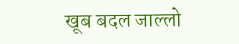खूब बदल जाल्लो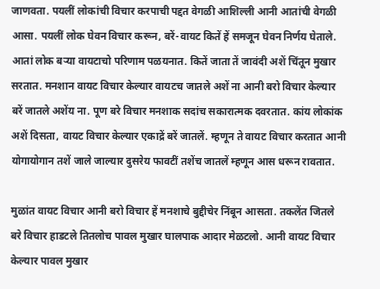जाणवता. पयलीं लोकांची विचार करपाची पद्दत वेगळी आशिल्ली आनी आतांची वेगळी आसा. पयलीं लोक घेवन विचार करून, बरें-वायट कितें हें समजून घेवन निर्णय घेताले. आतां लोक बर्‍या वायटाचो परिणाम पळयनात. कितें जाता तें जावंदी अशें चिंतून मुखार सरतात. मनशान वायट विचार केल्यार वायटच जातले अशें ना आनी बरो विचार केल्यार बरें जातले अशेंय ना. पूण बरे विचार मनशाक सदांच सकारात्मक दवरतात. कांय लोकांक अशें दिसता, वायट विचार केल्यार एकाद्रें बरें जातलें. म्हणून ते वायट विचार करतात आनी योगायोगान तशें जाले जाल्यार दुसरेय फावटीं तशेंच जातलें म्हणून आस धरून रावतात.

मुळांत वायट विचार आनी बरो विचार हें मनशाचे बुद्दीचेर निंबून आसता. तकलेंत जितले बरे विचार हाडटले तितलोच पावल मुखार घालपाक आदार मेळटलो. आनी वायट विचार केल्यार पावल मुखार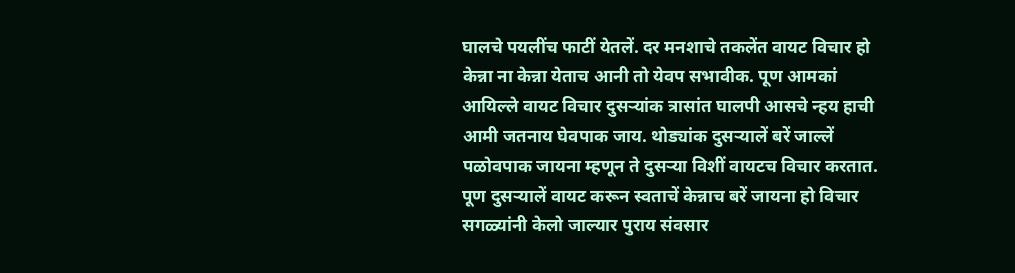घालचे पयलींच फाटीं येतलें. दर मनशाचे तकलेंत वायट विचार हो केन्ना ना केन्ना येताच आनी तो येवप सभावीक. पूण आमकां आयिल्ले वायट विचार दुसऱ्यांक त्रासांत घालपी आसचे न्हय हाची आमी जतनाय घेवपाक जाय. थोड्यांक दुसऱ्यालें बरें जाल्लें पळोवपाक जायना म्हणून ते दुसऱ्या विशीं वायटच विचार करतात. पूण दुसऱ्यालें वायट करून स्वताचें केन्नाच बरें जायना हो विचार सगळ्यांनी केलो जाल्यार पुराय संवसार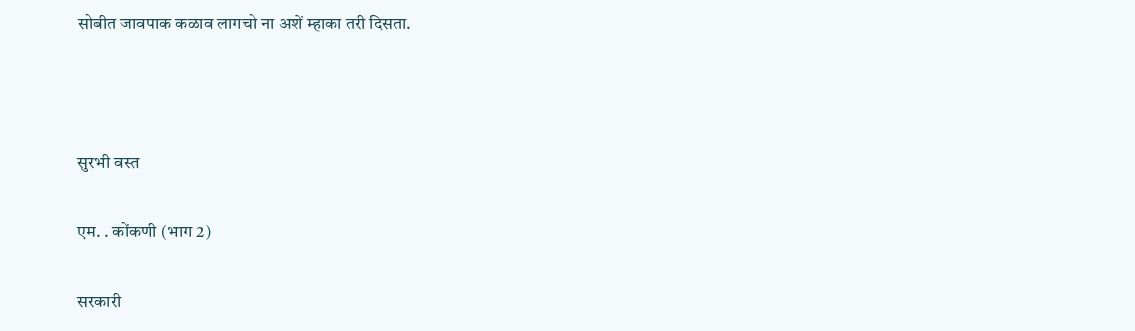सोबीत जावपाक कळाव लागचो ना अशें म्हाका तरी दिसता.



सुरभी वस्त

एम. . कोंकणी (भाग 2)

सरकारी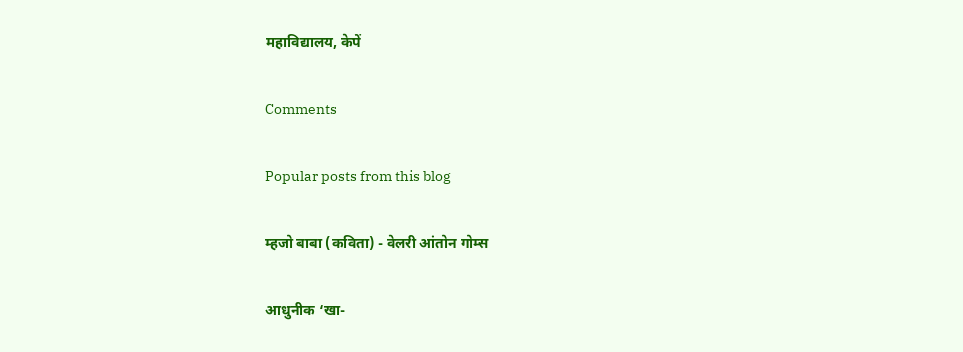महाविद्यालय, केपें

Comments

Popular posts from this blog

म्हजो बाबा (कविता) - वेलरी आंतोन गोम्स

आधुनीक ‘खा-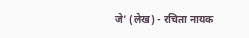जे’ (लेख) - रचिता नायक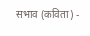सभाव (कविता) -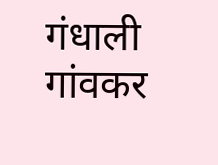गंधाली गांवकर